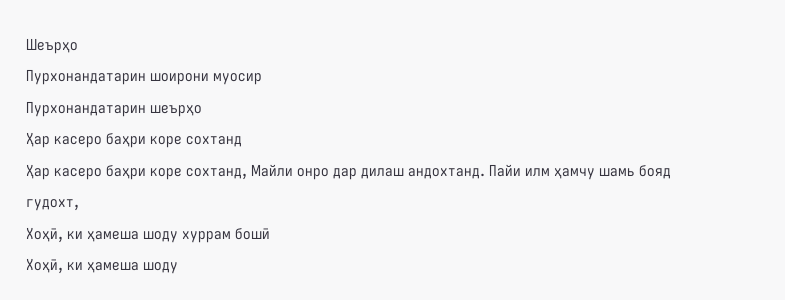Шеърҳо
Пурхонандатарин шоирони муосир
Пурхонандатарин шеърҳо
Ҳар касеро баҳри коре сохтанд
Ҳар касеро баҳри коре сохтанд, Майли онро дар дилаш андохтанд. Пайи илм ҳамчу шамь бояд гудохт,
Хоҳӣ, ки ҳамеша шоду хуррам бошӣ
Хоҳӣ, ки ҳамеша шоду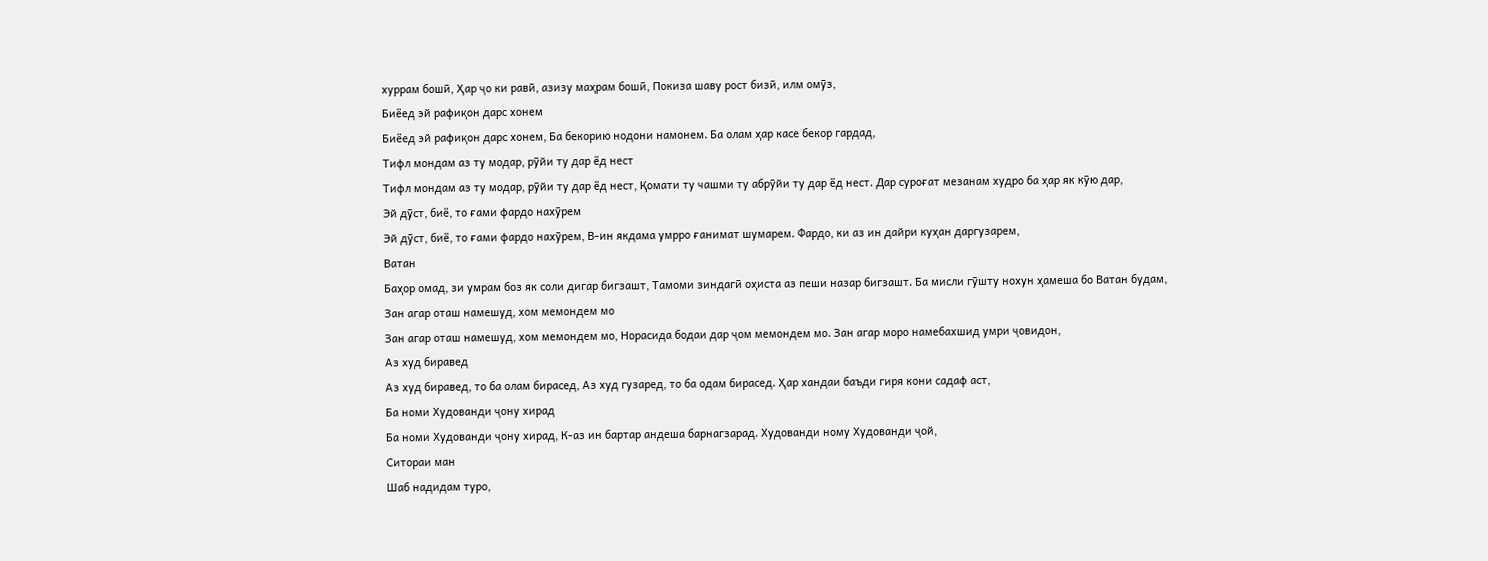хуррам бошӣ, Ҳар ҷо ки равӣ, азизу маҳрам бошӣ, Покиза шаву рост бизӣ, илм омӯз,
Биёед эй рафиқон дарс хонем
Биёед эй рафиқон дарс хонем, Ба бекорию нодони намонем. Ба олам ҳар касе бекор гардад,
Тифл мондам аз ту модар, рӯйи ту дар ёд нест
Тифл мондам аз ту модар, рӯйи ту дар ёд нест, Қомати ту чашми ту абрӯйи ту дар ёд нест. Дар суроғат мезанам худро ба ҳар як кӯю дар,
Эй дӯст, биё, то ғами фардо нахӯрем
Эй дӯст, биё, то ғами фардо нахӯрем, В-ин якдама умрро ғанимат шумарем. Фардо, ки аз ин дайри куҳан даргузарем,
Ватан
Баҳор омад, зи умрам боз як соли дигар бигзашт, Тамоми зиндагӣ оҳиста аз пеши назар бигзашт. Ба мисли гӯшту нохун ҳамеша бо Ватан будам,
Зан агар оташ намешуд, хом мемондем мо
Зан агар оташ намешуд, хом мемондем мо, Норасида бодаи дар ҷом мемондем мо. Зан агар моро намебахшид умри ҷовидон,
Аз худ биравед
Аз худ биравед, то ба олам бирасед, Аз худ гузаред, то ба одам бирасед. Ҳар хандаи баъди гиря кони садаф аст,
Ба номи Худованди ҷону хирад
Ба номи Худованди ҷону хирад, К-аз ин бартар андеша барнагзарад. Худованди ному Худованди ҷой,
Ситораи ман
Шаб надидам туро,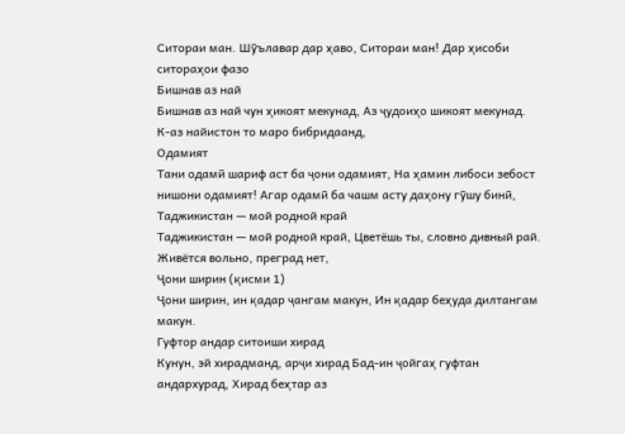Ситораи ман. Шӯълавар дар ҳаво, Ситораи ман! Дар ҳисоби ситораҳои фазо
Бишнав аз най
Бишнав аз най чун ҳикоят мекунад, Аз ҷудоиҳо шикоят мекунад. К-аз найистон то маро бибридаанд,
Одамият
Тани одамӣ шариф аст ба ҷони одамият, На ҳамин либоси зебост нишони одамият! Агар одамӣ ба чашм асту даҳону гӯшу бинӣ,
Таджикистан — мой родной край
Таджикистан — мой родной край, Цветёшь ты, словно дивный рай. Живётся вольно, преград нет,
Ҷони ширин (қисми 1)
Ҷони ширин, ин қадар ҷангам макун, Ин қадар беҳуда дилтангам макун.
Гуфтор андар ситоиши хирад
Кунун, эй хирадманд, арҷи хирад Бад-ин ҷойгаҳ гуфтан андархурад, Хирад беҳтар аз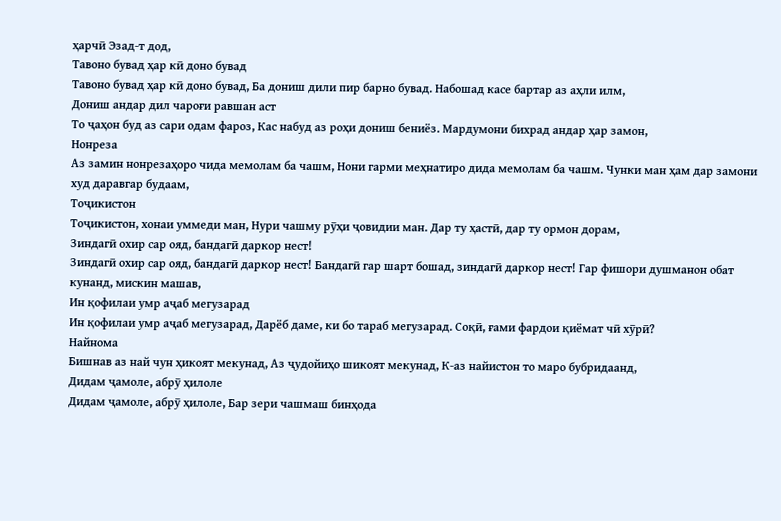ҳарчӣ Эзад-т дод,
Тавоно бувад ҳар кӣ доно бувад
Тавоно бувад ҳар кӣ доно бувад, Ба дониш дили пир барно бувад. Набошад касе бартар аз аҳли илм,
Дониш андар дил чароғи равшан аст
То ҷаҳон буд аз сари одам фароз, Кас набуд аз роҳи дониш бениёз. Мардумони бихрад андар ҳар замон,
Нонреза
Аз замин нонрезаҳоро чида мемолам ба чашм, Нони гарми меҳнатиро дида мемолам ба чашм. Чунки ман ҳам дар замони худ даравгар будаам,
Тоҷикистон
Тоҷикистон, хонаи уммеди ман, Нури чашму рӯҳи ҷовидии ман. Дар ту ҳастӣ, дар ту ормон дорам,
Зиндагӣ охир сар ояд, бандагӣ даркор нест!
Зиндагӣ охир сар ояд, бандагӣ даркор нест! Бандагӣ гар шарт бошад, зиндагӣ даркор нест! Гар фишори душманон обат кунанд, мискин машав,
Ин қофилаи умр аҷаб мегузарад
Ин қофилаи умр аҷаб мегузарад, Дарёб даме, ки бо тараб мегузарад. Соқӣ, ғами фардои қиёмат чӣ хӯрӣ?
Найнома
Бишнав аз най чун ҳикоят мекунад, Аз ҷудойиҳо шикоят мекунад, К-аз найистон то маро бубридаанд,
Дидам ҷамоле, абрӯ ҳилоле
Дидам ҷамоле, абрӯ ҳилоле, Бар зери чашмаш бинҳода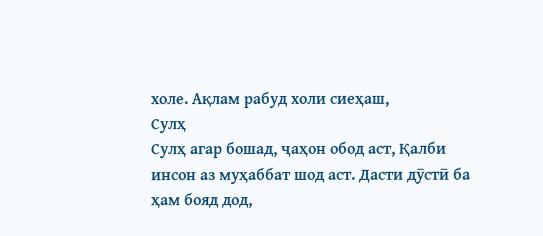холе. Ақлам рабуд холи сиеҳаш,
Сулҳ
Сулҳ агар бошад, ҷаҳон обод аст, Қалби инсон аз муҳаббат шод аст. Дасти дӯстӣ ба ҳам бояд дод,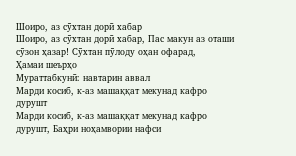Шоиро, аз сӯхтан дорӣ хабар
Шоиро, аз сӯхтан дорӣ хабар, Пас макун аз оташи сӯзон ҳазар! Сӯхтан пӯлоду оҳан офарад,
Ҳамаи шеърҳо
Мураттабкунӣ: навтарин аввал
Марди косиб, к-аз машаққат мекунад кафро дурушт
Марди косиб, к-аз машаққат мекунад кафро дурушт, Баҳри ноҳамвории нафси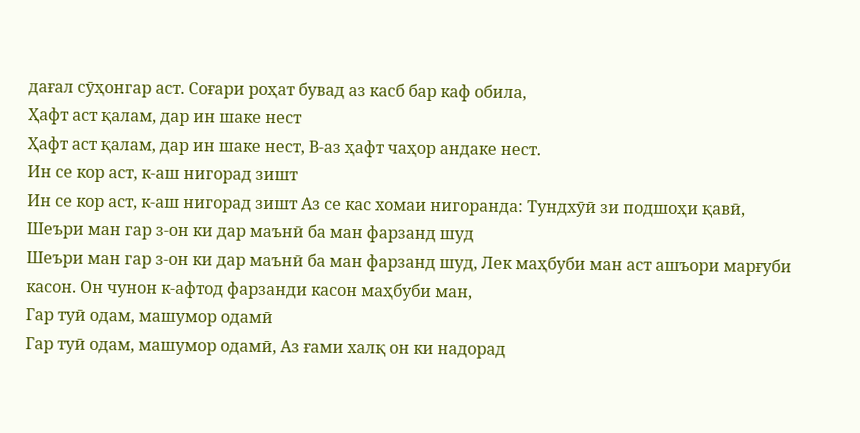дағал сӯҳонгар аст. Соғари роҳат бувад аз касб бар каф обила,
Ҳафт аст қалам, дар ин шаке нест
Ҳафт аст қалам, дар ин шаке нест, В-аз ҳафт чаҳор андаке нест.
Ин се кор аст, к-аш нигорад зишт
Ин се кор аст, к-аш нигорад зишт Аз се кас хомаи нигоранда: Тундхӯӣ зи подшоҳи қавӣ,
Шеъри ман гар з-он ки дар маънӣ ба ман фарзанд шуд
Шеъри ман гар з-он ки дар маънӣ ба ман фарзанд шуд, Лек маҳбуби ман аст ашъори марғуби касон. Он чунон к-афтод фарзанди касон маҳбуби ман,
Гар туӣ одам, машумор одамӣ
Гар туӣ одам, машумор одамӣ, Аз ғами халқ он ки надорад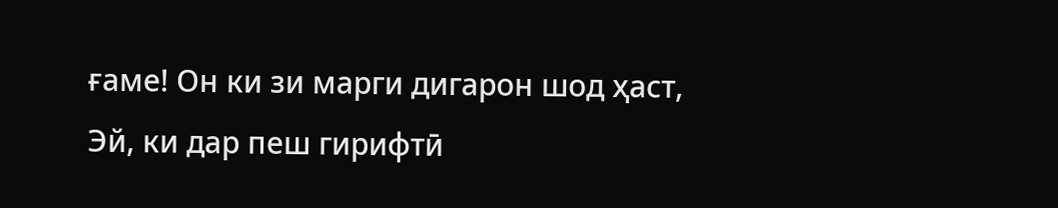ғаме! Он ки зи марги дигарон шод ҳаст,
Эй, ки дар пеш гирифтӣ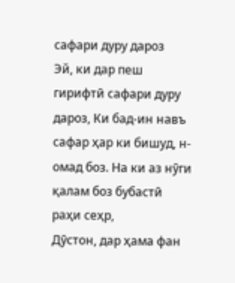сафари дуру дароз
Эй, ки дар пеш гирифтӣ сафари дуру дароз, Ки бад-ин навъ сафар ҳар ки бишуд, н-омад боз. На ки аз нӯги қалам боз бубастӣ раҳи сеҳр,
Дӯстон, дар ҳама фан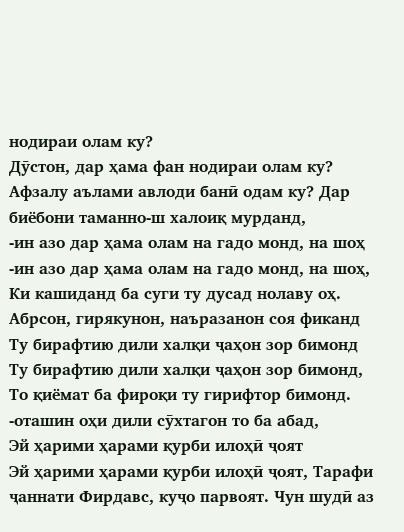нодираи олам ку?
Дӯстон, дар ҳама фан нодираи олам ку? Афзалу аълами авлоди банӣ одам ку? Дар биёбони таманно-ш халоиқ мурданд,
-ин азо дар ҳама олам на гадо монд, на шоҳ
-ин азо дар ҳама олам на гадо монд, на шоҳ, Ки кашиданд ба суги ту дусад нолаву оҳ. Абрсон, гирякунон, наъразанон соя фиканд
Ту бирафтию дили халқи ҷаҳон зор бимонд
Ту бирафтию дили халқи ҷаҳон зор бимонд, То қиёмат ба фироқи ту гирифтор бимонд. -оташин оҳи дили сӯхтагон то ба абад,
Эй ҳарими ҳарами қурби илоҳӣ ҷоят
Эй ҳарими ҳарами қурби илоҳӣ ҷоят, Тарафи ҷаннати Фирдавс, куҷо парвоят. Чун шудӣ аз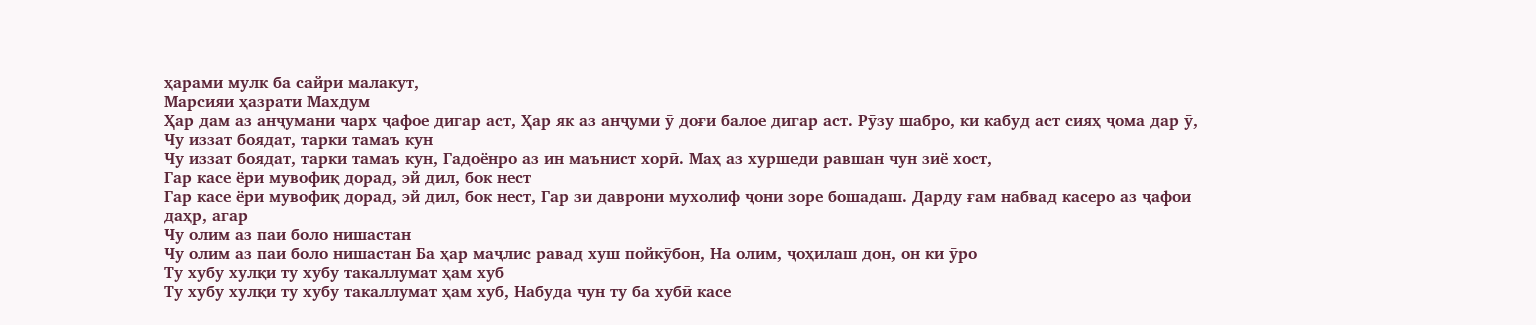ҳарами мулк ба сайри малакут,
Марсияи ҳазрати Махдум
Ҳар дам аз анҷумани чарх ҷафое дигар аст, Ҳар як аз анҷуми ӯ доғи балое дигар аст. Рӯзу шабро, ки кабуд аст сияҳ ҷома дар ӯ,
Чу иззат боядат, тарки тамаъ кун
Чу иззат боядат, тарки тамаъ кун, Гадоёнро аз ин маънист хорӣ. Маҳ аз хуршеди равшан чун зиё хост,
Гар касе ёри мувофиқ дорад, эй дил, бок нест
Гар касе ёри мувофиқ дорад, эй дил, бок нест, Гар зи даврони мухолиф ҷони зоре бошадаш. Дарду ғам набвад касеро аз ҷафои даҳр, агар
Чу олим аз паи боло нишастан
Чу олим аз паи боло нишастан Ба ҳар маҷлис равад хуш пойкӯбон, На олим, ҷоҳилаш дон, он ки ӯро
Ту хубу хулқи ту хубу такаллумат ҳам хуб
Ту хубу хулқи ту хубу такаллумат ҳам хуб, Набуда чун ту ба хубӣ касе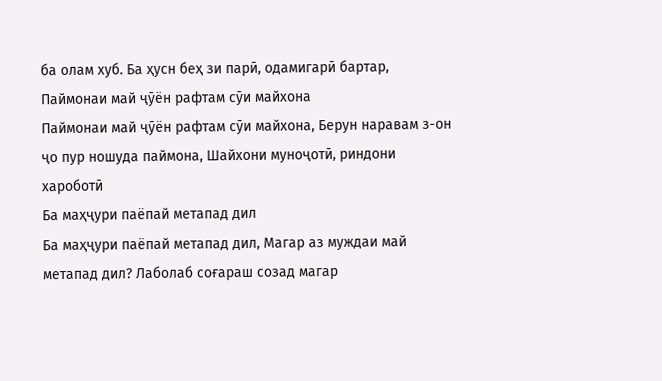ба олам хуб. Ба ҳусн беҳ зи парӣ, одамигарӣ бартар,
Паймонаи май ҷӯён рафтам сӯи майхона
Паймонаи май ҷӯён рафтам сӯи майхона, Берун наравам з-он ҷо пур ношуда паймона, Шайхони муноҷотӣ, риндони хароботӣ
Ба маҳҷури паёпай метапад дил
Ба маҳҷури паёпай метапад дил, Магар аз муждаи май метапад дил? Лаболаб соғараш созад магар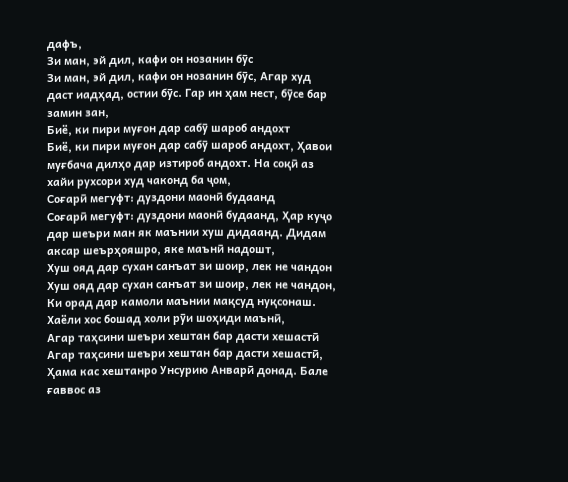дафъ,
Зи ман, эй дил, кафи он нозанин бӯс
Зи ман, эй дил, кафи он нозанин бӯс, Агар худ даст иадҳад, остии бӯс. Гар ин ҳам нест, бӯсе бар замин зан,
Биё, ки пири муғон дар сабӯ шароб андохт
Биё, ки пири муғон дар сабӯ шароб андохт, Ҳавои муғбача дилҳо дар изтироб андохт. На соқӣ аз хайи рухсори худ чаконд ба ҷом,
Соғарӣ мегуфт: дуздони маонӣ будаанд
Соғарӣ мегуфт: дуздони маонӣ будаанд, Ҳар куҷо дар шеъри ман як маънии хуш дидаанд. Дидам аксар шеърҳояшро, яке маънӣ надошт,
Хуш ояд дар сухан санъат зи шоир, лек не чандон
Хуш ояд дар сухан санъат зи шоир, лек не чандон, Ки орад дар камоли маънии мақсуд нуқсонаш. Хаёли хос бошад холи рӯи шоҳиди маънӣ,
Агар таҳсини шеъри хештан бар дасти хешастӣ
Агар таҳсини шеъри хештан бар дасти хешастӣ, Ҳама кас хештанро Унсурию Анварӣ донад. Бале ғаввос аз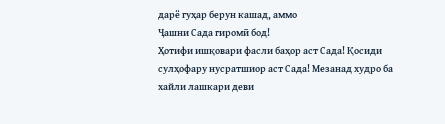дарё гуҳар берун кашад, аммо
Ҷашни Сада гиромӣ бод!
Ҳотифи ишқовари фасли баҳор аст Сада! Қосиди сулҳофару нусратшиор аст Сада! Мезанад худро ба хайли лашкари деви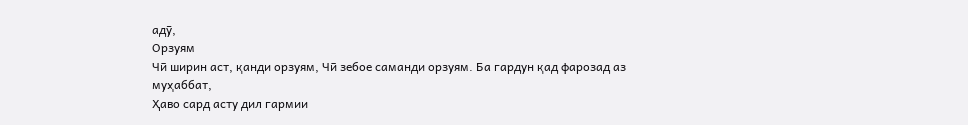адӯ,
Орзуям
Чӣ ширин аст, қанди орзуям, Чӣ зебое саманди орзуям. Ба гардун қад фарозад аз муҳаббат,
Ҳаво сард асту дил гармии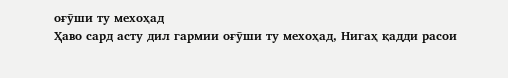оғӯши ту мехоҳад
Ҳаво сард асту дил гармии оғӯши ту мехоҳад, Нигаҳ қадди расои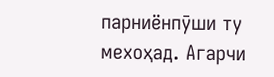парниёнпӯши ту мехоҳад. Агарчи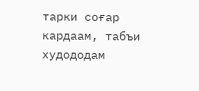тарки соғар кардаам, табъи худододам